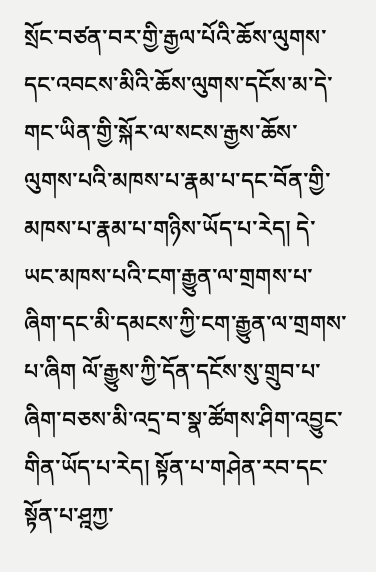སྲོང་བཙན་བར་གྱི་རྒྱལ་པོའི་ཆོས་ལུགས་དང་འབངས་མིའི་ཆོས་ལུགས་དངོས་མ་དེ་གང་ཡིན་གྱི་སྐོར་ལ་སངས་རྒྱས་ཆོས་ལུགས་པའི་མཁས་པ་རྣམ་པ་དང་བོན་གྱི་མཁས་པ་རྣམ་པ་གཉིས་ཡོད་པ་རེད། དེ་ཡང་མཁས་པའི་ངག་རྒྱུན་ལ་གྲགས་པ་ཞིག་དང་མི་དམངས་ཀྱི་ངག་རྒྱུན་ལ་གྲགས་པ་ཞིག ལོ་རྒྱུས་ཀྱི་དོན་དངོས་སུ་གྲུབ་པ་ཞིག་བཅས་མི་འདྲ་བ་སྣ་ཚོགས་ཤིག་འབྱུང་གིན་ཡོད་པ་རེད། སྟོན་པ་གཤེན་རབ་དང་སྟོན་པ་ཤྰཀྱ་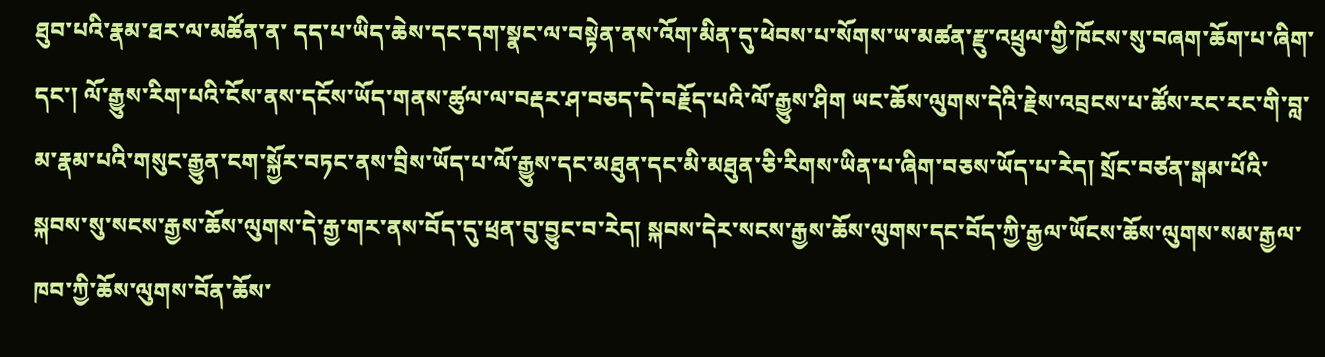ཐུབ་པའི་རྣམ་ཐར་ལ་མཚོན་ན་ དད་པ་ཡིད་ཆེས་དང་དག་སྣང་ལ་བསྟེན་ནས་འོག་མིན་དུ་ཕེབས་པ་སོགས་ཡ་མཚན་རྫུ་འཕྲུལ་གྱི་ཁོངས་སུ་བཞག་ཆོག་པ་ཞིག་དང་། ལོ་རྒྱུས་རིག་པའི་ངོས་ནས་དངོས་ཡོད་གནས་ཚུལ་ལ་བརྡར་ཤ་བཅད་དེ་བརྗོད་པའི་ལོ་རྒྱུས་ཤིག ཡང་ཆོས་ལུགས་དེའི་རྗེས་འབྲངས་པ་ཚོས་རང་རང་གི་བླ་མ་རྣམ་པའི་གསུང་རྒྱུན་ངག་སྐྱོར་བཏང་ནས་བྲིས་ཡོད་པ་ལོ་རྒྱུས་དང་མཐུན་དང་མི་མཐུན་ཅི་རིགས་ཡིན་པ་ཞིག་བཅས་ཡོད་པ་རེད། སྲོང་བཙན་སྒམ་པོའི་སྐབས་སུ་སངས་རྒྱས་ཆོས་ལུགས་དེ་རྒྱ་གར་ནས་བོད་དུ་ཕྲན་བུ་བྱུང་བ་རེད། སྐབས་དེར་སངས་རྒྱས་ཆོས་ལུགས་དང་བོད་ཀྱི་རྒྱལ་ཡོངས་ཆོས་ལུགས་སམ་རྒྱལ་ཁབ་ཀྱི་ཆོས་ལུགས་བོན་ཆོས་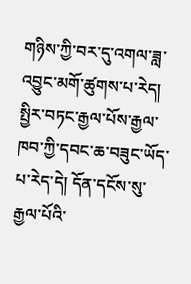གཉིས་ཀྱི་བར་དུ་འགལ་ཟླ་འབྱུང་མགོ་ཚུགས་པ་རེད། སྤྱིར་བཏང་རྒྱལ་པོས་རྒྱལ་ཁབ་ཀྱི་དབང་ཆ་བཟུང་ཡོད་པ་རེད་དེ། དོན་དངོས་སུ་རྒྱལ་པོའི་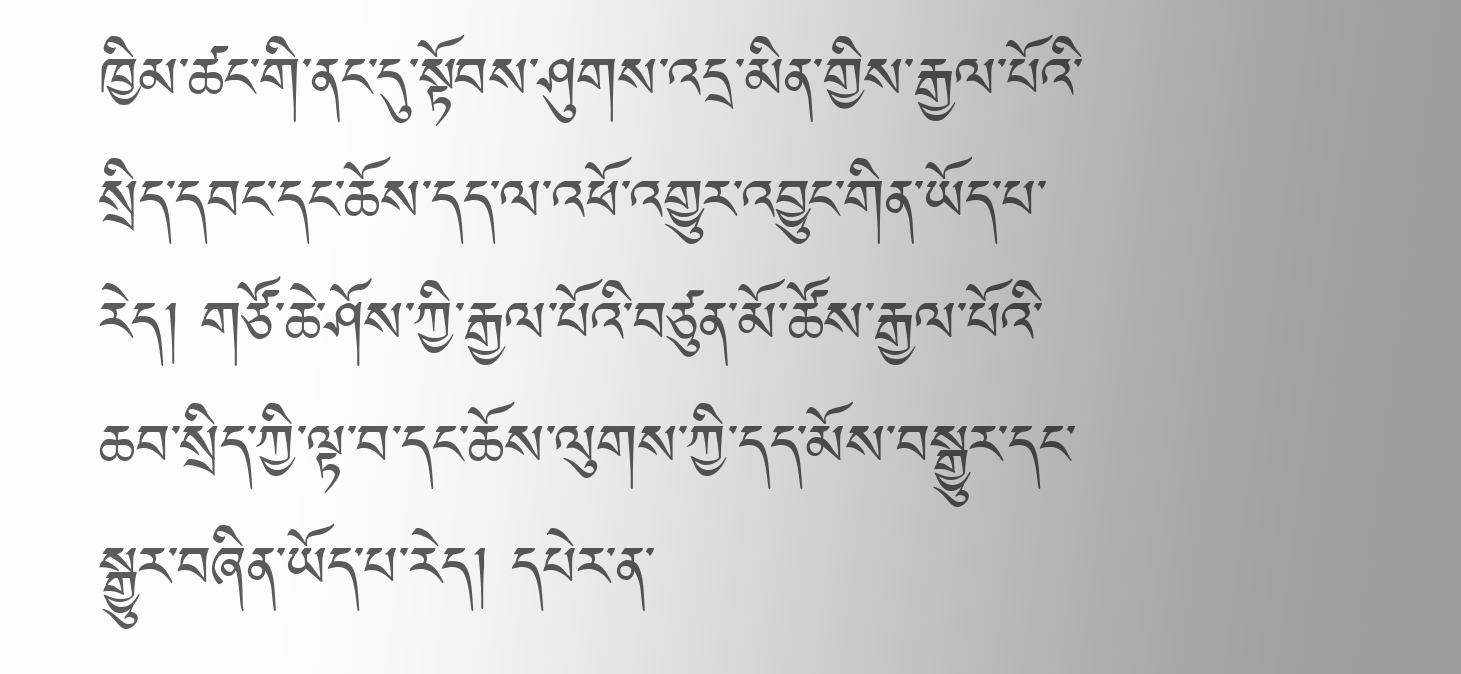ཁྱིམ་ཚང་གི་ནང་དུ་སྟོབས་ཤུགས་འདྲ་མིན་གྱིས་རྒྱལ་པོའི་སྲིད་དབང་དང་ཆོས་དད་ལ་འཕོ་འགྱུར་འབྱུང་གིན་ཡོད་པ་རེད། གཙོ་ཆེ་ཤོས་ཀྱི་རྒྱལ་པོའི་བཙུན་མོ་ཚོས་རྒྱལ་པོའི་ཆབ་སྲིད་ཀྱི་ལྟ་བ་དང་ཆོས་ལུགས་ཀྱི་དད་མོས་བསྒྱུར་དང་སྒྱུར་བཞིན་ཡོད་པ་རེད། དཔེར་ན་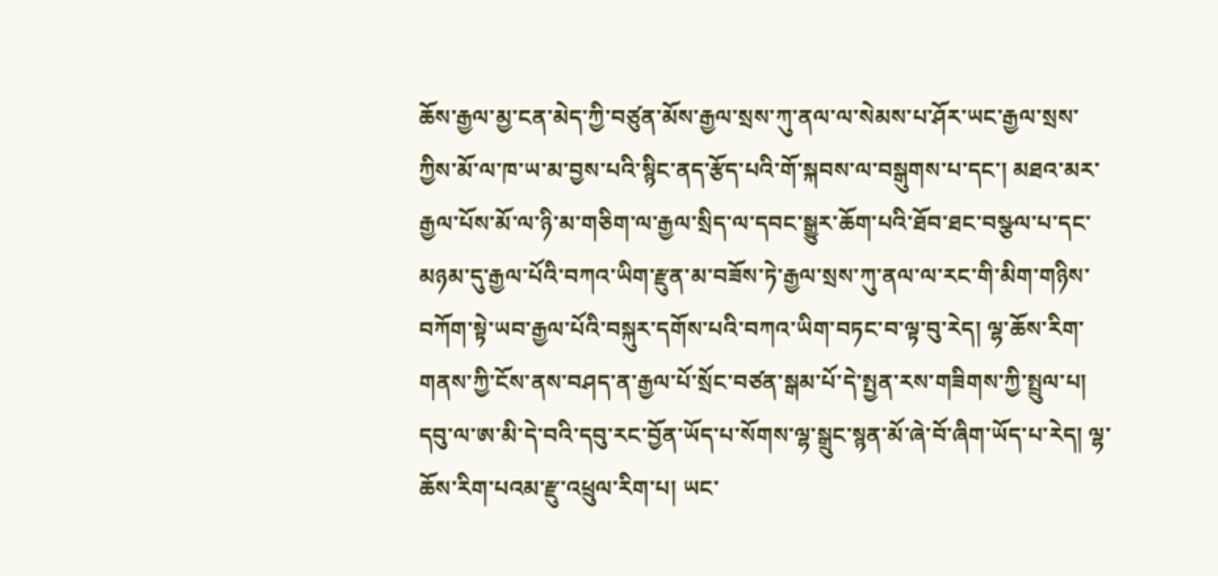ཆོས་རྒྱལ་མྱ་ངན་མེད་ཀྱི་བཙུན་མོས་རྒྱལ་སྲས་ཀུ་ནལ་ལ་སེམས་པ་ཤོར་ཡང་རྒྱལ་སྲས་ཀྱིས་མོ་ལ་ཁ་ཡ་མ་བྱས་པའི་སྙིང་ནད་རྩོད་པའི་གོ་སྐབས་ལ་བསྒུགས་པ་དང་། མཐའ་མར་རྒྱལ་པོས་མོ་ལ་ཉི་མ་གཅིག་ལ་རྒྱལ་སྲིད་ལ་དབང་སྒྱུར་ཆོག་པའི་ཐོབ་ཐང་བསྩལ་པ་དང་མཉམ་དུ་རྒྱལ་པོའི་བཀའ་ཡིག་རྫུན་མ་བཟོས་ཏེ་རྒྱལ་སྲས་ཀུ་ནལ་ལ་རང་གི་མིག་གཉིས་བཀོག་སྟེ་ཡབ་རྒྱལ་པོའི་བསྐུར་དགོས་པའི་བཀའ་ཡིག་བཏང་བ་ལྟ་བུ་རེད། ལྷ་ཆོས་རིག་གནས་ཀྱི་ངོས་ནས་བཤད་ན་རྒྱལ་པོ་སྲོང་བཙན་སྒམ་པོ་དེ་སྤྱན་རས་གཟིགས་ཀྱི་སྤྲུལ་པ། དབུ་ལ་ཨ་མི་དེ་བའི་དབུ་རང་བྱོན་ཡོད་པ་སོགས་ལྷ་སྒྲུང་སྙན་མོ་ཞེ་བོ་ཞིག་ཡོད་པ་རེད། ལྷ་ཆོས་རིག་པའམ་རྫུ་འཕྲུལ་རིག་པ། ཡང་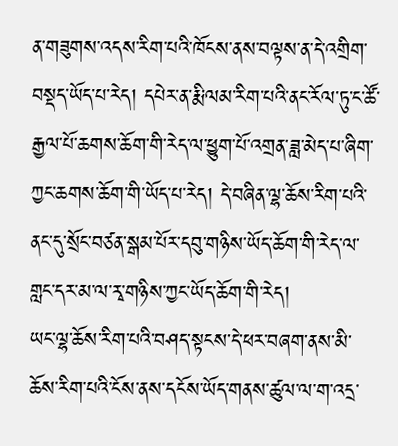ན་གཟུགས་འདས་རིག་པའི་ཁོངས་ནས་བལྟས་ན་དེ་འགྲིག་བསྡད་ཡོད་པ་རེད། དཔེར་ན་རྨི་ལམ་རིག་པའི་ནང་རོལ་ཏུ་ང་ཚོ་རྒྱལ་པོ་ཆགས་ཆོག་གི་རེད་ལ་ཕྱུག་པོ་འགྲན་ཟླ་མེད་པ་ཞིག་ཀྱང་ཆགས་ཆོག་གི་ཡོད་པ་རེད། དེ་བཞིན་ལྷ་ཆོས་རིག་པའི་ནང་དུ་སྲོང་བཙན་སྒམ་པོར་དབུ་གཉིས་ཡོད་ཆོག་གི་རེད་ལ་གླང་དར་མ་ལ་རྭ་གཉིས་ཀྱང་ཡོད་ཆོག་གི་རེད།
ཡང་ལྷ་ཆོས་རིག་པའི་བཤད་སྟངས་དེ་ཕར་བཞག་ནས་མི་ཆོས་རིག་པའི་ངོས་ནས་དངོས་ཡོད་གནས་ཚུལ་ལ་ག་འདྲ་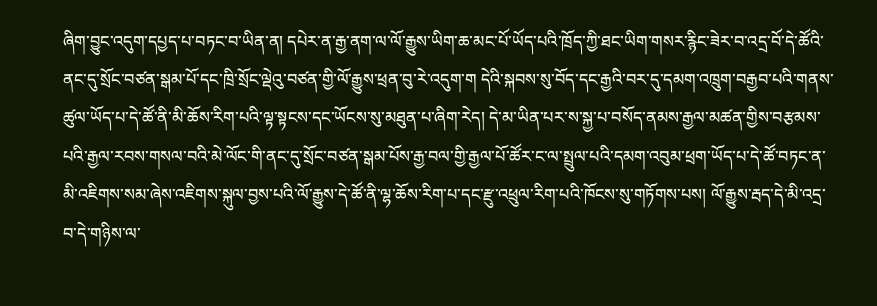ཞིག་བྱུང་འདུག་དཔྱད་པ་བཏང་བ་ཡིན་ན། དཔེར་ན་རྒྱ་ནག་ལ་ལོ་རྒྱུས་ཡིག་ཆ་མང་པོ་ཡོད་པའི་ཁྲོད་ཀྱི་ཐང་ཡིག་གསར་རྙིང་ཟེར་བ་འདྲ་བོ་དེ་ཚོའི་ནང་དུ་སྲོང་བཙན་སྒམ་པོ་དང་ཁྲི་སྲོང་ལྡེའུ་བཙན་གྱི་ལོ་རྒྱུས་ཕྲན་བུ་རེ་འདུག་ག དེའི་སྐབས་སུ་བོད་དང་རྒྱའི་བར་དུ་དམག་འཁྲུག་བརྒྱབ་པའི་གནས་ཚུལ་ཡོད་པ་དེ་ཚོ་ནི་མི་ཆོས་རིག་པའི་ལྟ་སྟངས་དང་ཡོངས་སུ་མཐུན་པ་ཞིག་རེད། དེ་མ་ཡིན་པར་ས་སྐྱ་པ་བསོད་ནམས་རྒྱལ་མཚན་གྱིས་བརྩམས་པའི་རྒྱལ་རབས་གསལ་བའི་མེ་ལོང་གི་ནང་དུ་སྲོང་བཙན་སྒམ་པོས་རྒྱ་བལ་གྱི་རྒྱལ་པོ་ཚོར་ང་ལ་སྤྲུལ་པའི་དམག་འབུམ་ཕྲག་ཡོད་པ་དེ་ཚོ་བཏང་ན་མི་འཇིགས་སམ་ཞེས་འཇིགས་སྐུལ་བྱས་པའི་ལོ་རྒྱུས་དེ་ཚོ་ནི་ལྷ་ཆོས་རིག་པ་དང་རྫུ་འཕྲུལ་རིག་པའི་ཁོངས་སུ་གཏོགས་པས། ལོ་རྒྱུས་རྦད་དེ་མི་འདྲ་བ་དེ་གཉིས་ལ་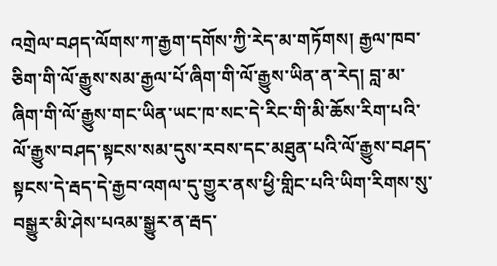འགྲེལ་བཤད་ལོགས་ཀ་རྒྱག་དགོས་ཀྱི་རེད་མ་གཏོགས། རྒྱལ་ཁབ་ཅིག་གི་ལོ་རྒྱུས་སམ་རྒྱལ་པོ་ཞིག་གི་ལོ་རྒྱུས་ཡིན་ན་རེད། བླ་མ་ཞིག་གི་ལོ་རྒྱུས་གང་ཡིན་ཡང་ཁ་སང་དེ་རིང་གི་མི་ཆོས་རིག་པའི་ལོ་རྒྱུས་བཤད་སྟངས་སམ་དུས་རབས་དང་མཐུན་པའི་ལོ་རྒྱུས་བཤད་སྟངས་དེ་རྦད་དེ་རྒྱབ་འགལ་དུ་གྱུར་ནས་ཕྱི་གླིང་པའི་ཡིག་རིགས་སུ་བསྒྱུར་མི་ཤེས་པའམ་སྒྱུར་ན་རྦད་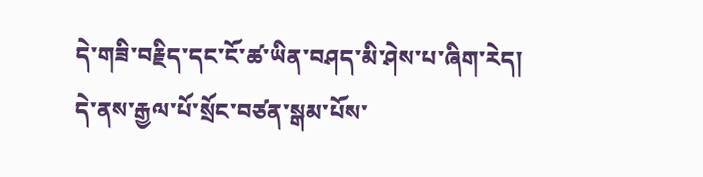དེ་གཟི་བརྗིད་དང་ངོ་ཚ་ཡིན་བཤད་མི་ཤེས་པ་ཞིག་རེད།
དེ་ནས་རྒྱལ་པོ་སྲོང་བཙན་སྒམ་པོས་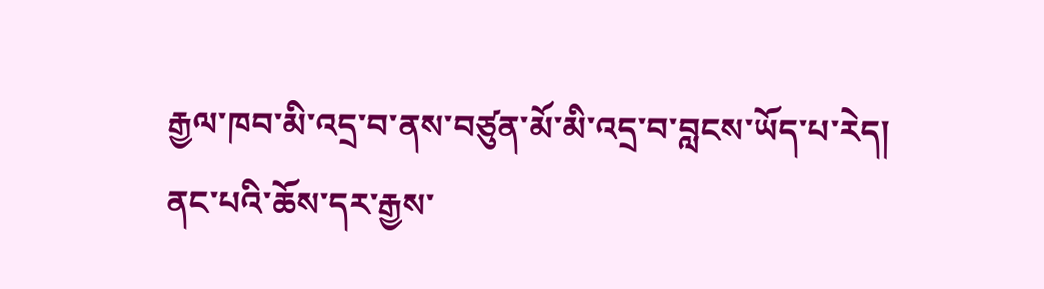རྒྱལ་ཁབ་མི་འདྲ་བ་ནས་བཙུན་མོ་མི་འདྲ་བ་བླངས་ཡོད་པ་རེད། ནང་པའི་ཆོས་དར་རྒྱས་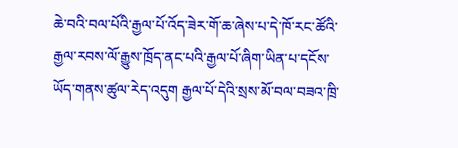ཆེ་བའི་བལ་པོའི་རྒྱལ་པོ་འོད་ཟེར་གོ་ཆ་ཞེས་པ་དེ་ཁོ་རང་ཚོའི་རྒྱལ་རབས་ལོ་རྒྱུས་ཁྲོད་ནང་པའི་རྒྱལ་པོ་ཞིག་ཡིན་པ་དངོས་ཡོད་གནས་ཚུལ་རེད་འདུག རྒྱལ་པོ་དེའི་སྲས་མོ་བལ་བཟའ་ཁྲི་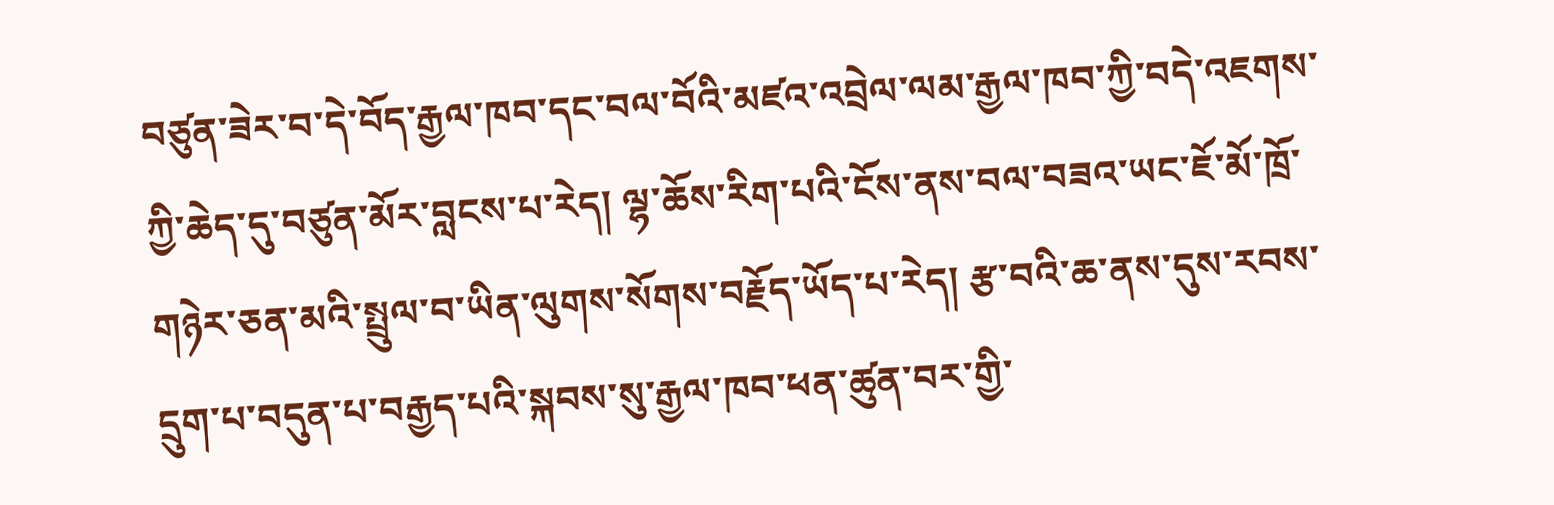བཙུན་ཟེར་བ་དེ་བོད་རྒྱལ་ཁབ་དང་བལ་བོའི་མཛའ་འབྲེལ་ལམ་རྒྱལ་ཁབ་ཀྱི་བདེ་འཇགས་ཀྱི་ཆེད་དུ་བཙུན་མོར་བླངས་པ་རེད། ལྷ་ཆོས་རིག་པའི་ངོས་ནས་བལ་བཟའ་ཡང་ཇོ་མོ་ཁྲོ་གཉེར་ཅན་མའི་སྤྲུལ་བ་ཡིན་ལུགས་སོགས་བརྗོད་ཡོད་པ་རེད། རྩ་བའི་ཆ་ནས་དུས་རབས་དྲུག་པ་བདུན་པ་བརྒྱད་པའི་སྐབས་སུ་རྒྱལ་ཁབ་ཕན་ཚུན་བར་གྱི་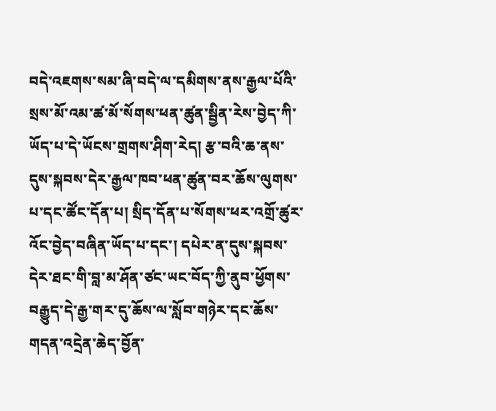བདེ་འཇགས་སམ་ཞི་བདེ་ལ་དམིགས་ནས་རྒྱལ་པོའི་སྲས་མོ་འམ་ཚ་མོ་སོགས་ཕན་ཚུན་སྦྱིན་རེས་བྱེད་ཀི་ཡོད་པ་དེ་ཡོངས་གྲགས་ཤིག་རེད། རྩ་བའི་ཆ་ནས་དུས་སྐབས་དེར་རྒྱལ་ཁབ་ཕན་ཚུན་བར་ཆོས་ལུགས་པ་དང་ཚོང་དོན་པ། སྲིད་དོན་པ་སོགས་ཕར་འགྲོ་ཚུར་འོང་བྱེད་བཞིན་ཡོད་པ་དང་། དཔེར་ན་དུས་སྐབས་དེར་ཐང་གི་བླ་མ་ཤོན་ཙང་ཡང་བོད་ཀྱི་ནུབ་ཕྱོགས་བརྒྱུད་དེ་རྒྱ་གར་དུ་ཆོས་ལ་སློབ་གཉེར་དང་ཆོས་གདན་འདྲེན་ཆེད་བྱོན་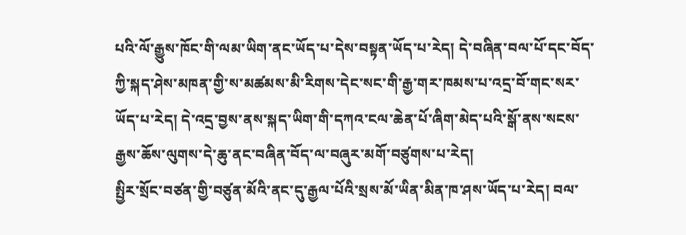པའི་ལོ་རྒྱུས་ཁོང་གི་ལམ་ཡིག་ནང་ཡོད་པ་དེས་བསྟན་ཡོད་པ་རེད། དེ་བཞིན་བལ་པོ་དང་བོད་ཀྱི་སྐད་ཤེས་མཁན་གྱི་ས་མཚམས་མི་རིགས་དེང་སང་གི་རྒྱ་གར་ཁམས་པ་འདྲ་བོ་གང་སར་ཡོད་པ་རེད། དེ་འདྲ་བྱས་ནས་སྐད་ཡིག་གི་དཀའ་ངལ་ཆེན་པོ་ཞིག་མེད་པའི་སྒོ་ནས་སངས་རྒྱས་ཆོས་ལུགས་དེ་ཆུ་ནང་བཞིན་བོད་ལ་བཞུར་མགོ་བཙུགས་པ་རེད།
སྤྱིར་སྲོང་བཙན་གྱི་བཙུན་མོའི་ནང་དུ་རྒྱལ་པོའི་སྲས་མོ་ཡིན་མིན་ཁ་ཤས་ཡོད་པ་རེད། བལ་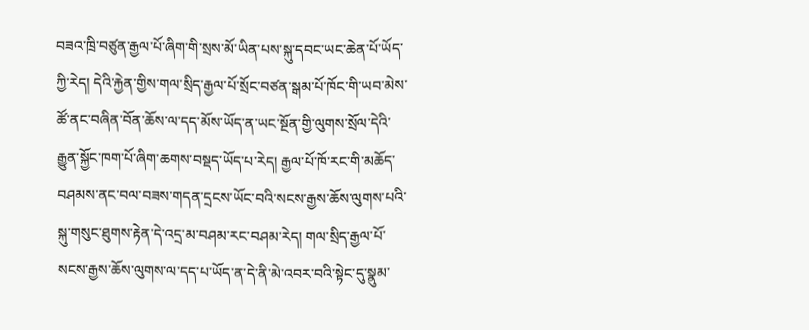བཟའ་ཁྲི་བཙུན་རྒྱལ་པོ་ཞིག་གི་སྲས་མོ་ཡིན་པས་སྐུ་དབང་ཡང་ཆེན་པོ་ཡོད་ཀྱི་རེད། དེའི་རྐྱེན་གྱིས་གལ་སྲིད་རྒྱལ་པོ་སྲོང་བཙན་སྒམ་པོ་ཁོང་གི་ཡབ་མེས་ཚོ་ནང་བཞིན་བོན་ཆོས་ལ་དད་མོས་ཡོད་ན་ཡང་སྔོན་གྱི་ལུགས་སྲོལ་དེའི་རྒྱུན་སྐྱོང་ཁག་པོ་ཞིག་ཆགས་བསྡད་ཡོད་པ་རེད། རྒྱལ་པོ་ཁོ་རང་གི་མཆོད་བཤམས་ནང་བལ་བཟས་གདན་དྲངས་ཡོང་བའི་སངས་རྒྱས་ཆོས་ལུགས་པའི་སྐུ་གསུང་ཐུགས་རྟེན་དེ་འདྲ་མ་བཤམ་རང་བཤམ་རེད། གལ་སྲིད་རྒྱལ་པོ་སངས་རྒྱས་ཆོས་ལུགས་ལ་དད་པ་ཡོད་ན་དེ་ནི་མེ་འབར་བའི་སྟེང་དུ་སྣུམ་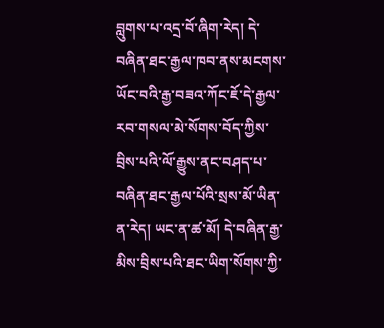བླུགས་པ་འདྲ་བོ་ཞིག་རེད། དེ་བཞིན་ཐང་རྒྱལ་ཁབ་ནས་མངགས་ཡོང་བའི་རྒྱ་བཟའ་ཀོང་ཇོ་དེ་རྒྱལ་རབ་གསལ་མེ་སོགས་བོད་ཀྱིས་བྲིས་པའི་ལོ་རྒྱུས་ནང་བཤད་པ་བཞིན་ཐང་རྒྱལ་པོའི་སྲས་མོ་ཡིན་ན་རེད། ཡང་ན་ཚ་མོ། དེ་བཞིན་རྒྱ་མིས་བྲིས་པའི་ཐང་ཡིག་སོགས་ཀྱི་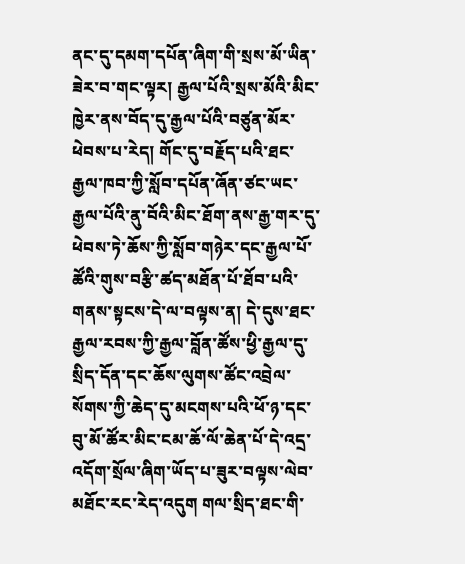ནང་དུ་དམག་དཔོན་ཞིག་གི་སྲས་མོ་ཡིན་ཟེར་བ་གང་ལྟར། རྒྱལ་པོའི་སྲས་མོའི་མིང་ཁྱེར་ནས་བོད་དུ་རྒྱལ་པོའི་བཙུན་མོར་ཕེབས་པ་རེད། གོང་དུ་བརྗོད་པའི་ཐང་རྒྱལ་ཁབ་ཀྱི་སློབ་དཔོན་ཞོན་ཙང་ཡང་རྒྱལ་པོའི་ནུ་བོའི་མིང་ཐོག་ནས་རྒྱ་གར་དུ་ཕེབས་ཏེ་ཆོས་ཀྱི་སློབ་གཉེར་དང་རྒྱལ་པོ་ཚོའི་གུས་བརྩི་ཚད་མཐོན་པོ་ཐོབ་པའི་གནས་སྟངས་དེ་ལ་བལྟས་ན། དེ་དུས་ཐང་རྒྱལ་རབས་ཀྱི་རྒྱལ་བློན་ཚོས་ཕྱི་རྒྱལ་དུ་སྲིད་དོན་དང་ཆོས་ལུགས་ཚོང་འབྲེལ་སོགས་ཀྱི་ཆེད་དུ་མངགས་པའི་ཕོ་ཉ་དང་བུ་མོ་ཚོར་མིང་ངམ་ཆོ་ལོ་ཆེན་པོ་དེ་འདྲ་འདོག་སྲོལ་ཞིག་ཡོད་པ་ཟུར་བལྟས་ལེབ་མཐོང་རང་རེད་འདུག གལ་སྲིད་ཐང་གི་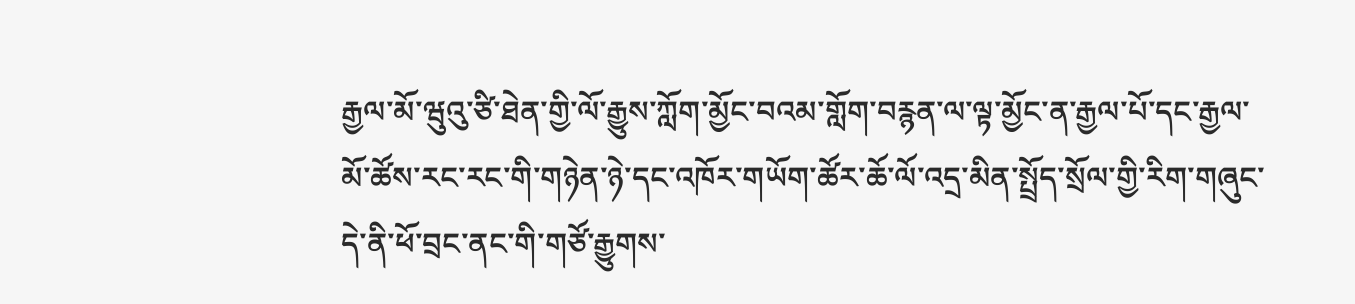རྒྱལ་མོ་ཝུའུ་ཙི་ཐེན་གྱི་ལོ་རྒྱུས་ཀློག་མྱོང་བའམ་གློག་བརྙན་ལ་ལྟ་མྱོང་ན་རྒྱལ་པོ་དང་རྒྱལ་མོ་ཚོས་རང་རང་གི་གཉེན་ཉེ་དང་འཁོར་གཡོག་ཚོར་ཆོ་ལོ་འདྲ་མིན་སྤྲོད་སྲོལ་གྱི་རིག་གཞུང་དེ་ནི་ཕོ་བྲང་ནང་གི་གཙོ་རྒྱུགས་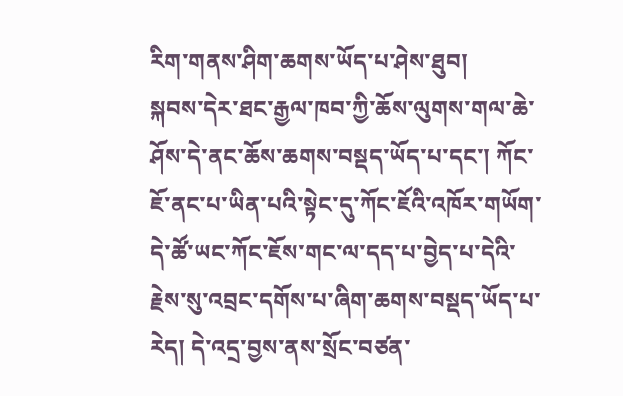རིག་གནས་ཤིག་ཆགས་ཡོད་པ་ཤེས་ཐུབ།
སྐབས་དེར་ཐང་རྒྱལ་ཁབ་ཀྱི་ཆོས་ལུགས་གལ་ཆེ་ཤོས་དེ་ནང་ཆོས་ཆགས་བསྡད་ཡོད་པ་དང་། ཀོང་ཇོ་ནང་པ་ཡིན་པའི་སྟེང་དུ་ཀོང་ཇོའི་འཁོར་གཡོག་དེ་ཚོ་ཡང་ཀོང་ཇོས་གང་ལ་དད་པ་བྱེད་པ་དེའི་རྗེས་སུ་འབྲང་དགོས་པ་ཞིག་ཆགས་བསྡད་ཡོད་པ་རེད། དེ་འདྲ་བྱས་ནས་སྲོང་བཙན་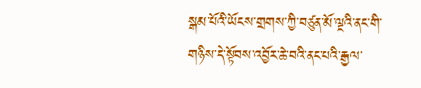སྒམ་པོའི་ཡོངས་གྲགས་ཀྱི་བཙུན་མོ་ལྔའི་ནང་གི་གཉིས་དེ་སྟོབས་འབྱོར་ཆེ་བའི་ནང་པའི་རྒྱལ་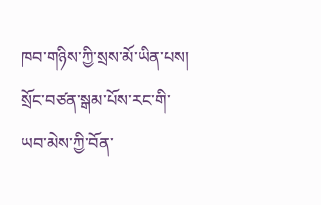ཁབ་གཉིས་ཀྱི་སྲས་མོ་ཡིན་པས། སྲོང་བཙན་སྒམ་པོས་རང་གི་ཡབ་མེས་ཀྱི་བོན་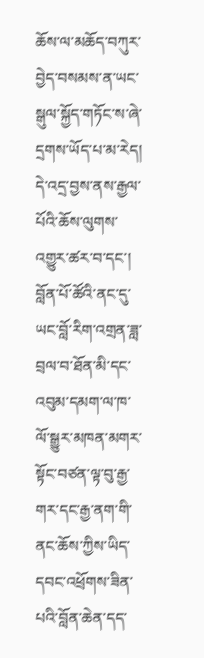ཆོས་ལ་མཆོད་བཀུར་བྱེད་བསམས་ན་ཡང་སྒུལ་སྐྱོད་གཏོང་ས་ཞེ་དྲགས་ཡོད་པ་མ་རེད། དེ་འདྲ་བྱས་ནས་རྒྱལ་པོའི་ཆོས་ལུགས་འགྱུར་ཚར་བ་དང་། བློན་པོ་ཚོའི་ནང་དུ་ཡང་བློ་རིག་འགྲན་ཟླ་བྲལ་བ་ཐོན་མི་དང་འབུམ་དམག་ལ་ཁ་ལོ་སྒྱུར་མཁན་མགར་སྟོང་བཙན་ལྟ་བུ་རྒྱ་གར་དང་རྒྱ་ནག་གི་ནང་ཆོས་ཀྱིས་ཡིད་དབང་འཕྲོགས་ཟིན་པའི་བློན་ཆེན་དད་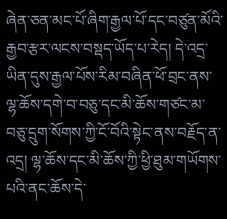ཞེན་ཅན་མང་པོ་ཞིག་རྒྱལ་པོ་དང་བཙུན་མོའི་རྒྱབ་རྩར་ལངས་བསྡད་ཡོད་པ་རེད། དེ་འདྲ་ཡིན་དུས་རྒྱལ་པོས་རིམ་བཞིན་ཕོ་བྲང་ནས་ལྷ་ཆོས་དགེ་བ་བཅུ་དང་མི་ཆོས་གཙང་མ་བཅུ་དྲུག་སོགས་ཀྱི་ངོ་བོའི་སྟེང་ནས་བརྗོད་ན་འདྲ། ལྷ་ཆོས་དང་མི་ཆོས་ཀྱི་ཕྱི་ཐུམ་གཡོགས་པའི་ནང་ཆོས་དེ་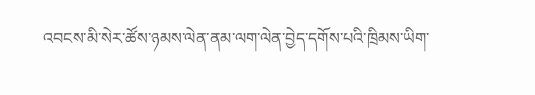འབངས་མི་སེར་ཚོས་ཉམས་ལེན་ནམ་ལག་ལེན་བྱེད་དགོས་པའི་ཁྲིམས་ཡིག་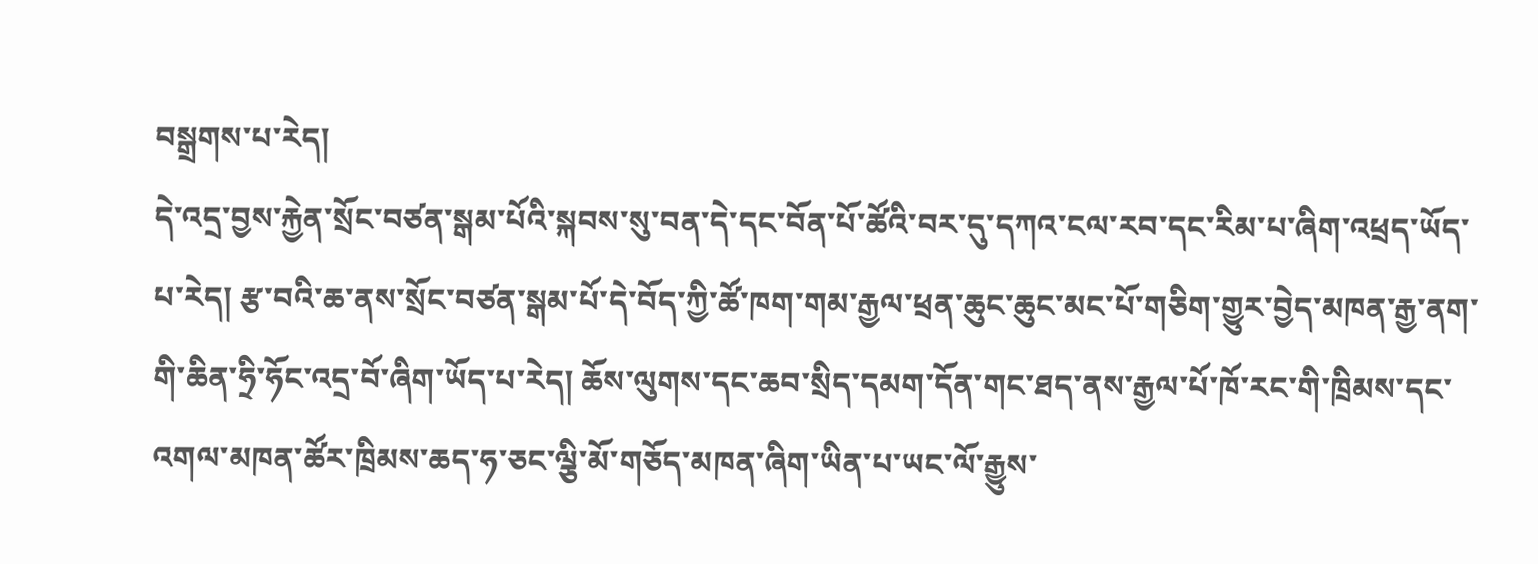བསྒྲགས་པ་རེད།
དེ་འདྲ་བྱས་རྐྱེན་སྲོང་བཙན་སྒམ་པོའི་སྐབས་སུ་བན་དེ་དང་བོན་པོ་ཚོའི་བར་དུ་དཀའ་ངལ་རབ་དང་རིམ་པ་ཞིག་འཕྲད་ཡོད་པ་རེད། རྩ་བའི་ཆ་ནས་སྲོང་བཙན་སྒམ་པོ་དེ་བོད་ཀྱི་ཚོ་ཁག་གམ་རྒྱལ་ཕྲན་ཆུང་ཆུང་མང་པོ་གཅིག་གྱུར་བྱེད་མཁན་རྒྱ་ནག་གི་ཆིན་ཧྲི་ཧོང་འདྲ་བོ་ཞིག་ཡོད་པ་རེད། ཆོས་ལུགས་དང་ཆབ་སྲིད་དམག་དོན་གང་ཐད་ནས་རྒྱལ་པོ་ཁོ་རང་གི་ཁྲིམས་དང་འགལ་མཁན་ཚོར་ཁྲིམས་ཆད་ཧ་ཅང་ལྕི་མོ་གཅོད་མཁན་ཞིག་ཡིན་པ་ཡང་ལོ་རྒྱུས་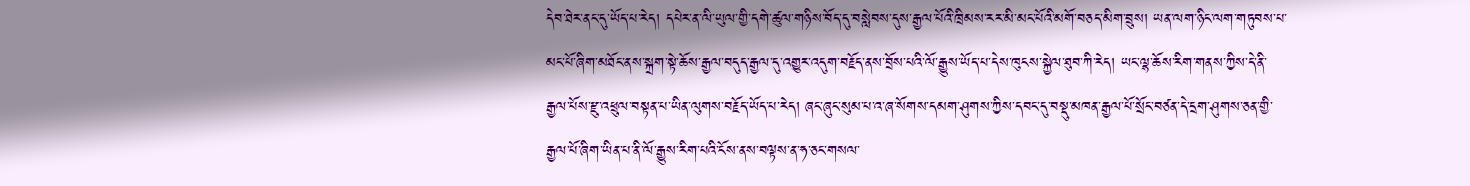དེབ་ཐེར་ནང་དུ་ཡོད་པ་རེད། དཔེར་ན་ལི་ཡུལ་གྱི་དགེ་ཚུལ་གཉིས་བོད་དུ་བསླེབས་དུས་རྒྱལ་པོའི་ཁྲིམས་རར་མི་མང་པོའི་མགོ་བཅད་མིག་བྲུས། ཡན་ལག་ཉིང་ལག་གཏུབས་པ་མང་པོ་ཞིག་མཐོང་ནས་སྐྲག་སྟེ་ཆོས་རྒྱལ་བདུད་རྒྱལ་དུ་འགྱུར་འདུག་བརྗོད་ནས་བྲོས་པའི་ལོ་རྒྱུས་ཡོད་པ་དེས་ཁུངས་སྐྱེལ་ཐུབ་ཀི་རེད། ཡང་ལྷ་ཆོས་རིག་གནས་ཀྱིས་དེ་ནི་རྒྱལ་པོས་རྫུ་འཕྲུལ་བསྟན་པ་ཡིན་ལུགས་བརྗོད་ཡོད་པ་རེད། ཞང་ཞུང་སུམ་པ་འ་ཞ་སོགས་དམག་ཤུགས་ཀྱིས་དབང་དུ་བསྡུ་མཁན་རྒྱལ་པོ་སྲོང་བཙན་དེ་དྲག་ཤུགས་ཅན་གྱི་རྒྱལ་པོ་ཞིག་ཡིན་པ་ནི་ལོ་རྒྱུས་རིག་པའི་ངོས་ནས་བལྟས་ན་ཧ་ཅང་གསལ་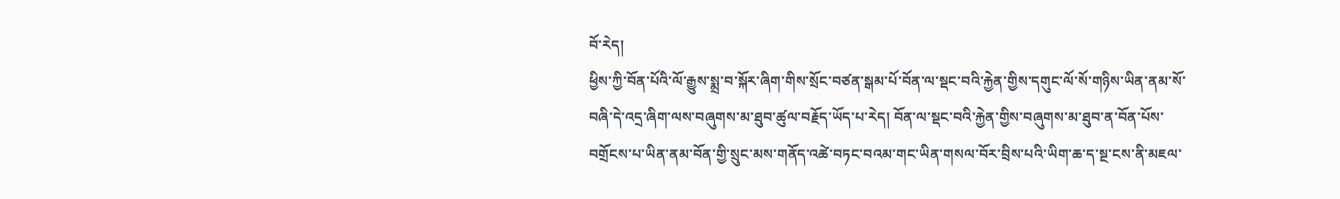བོ་རེད།
ཕྱིས་ཀྱི་བོན་པོའི་ལོ་རྒྱུས་སྨྲ་བ་སྐོར་ཞིག་གིས་སྲོང་བཙན་སྒམ་པོ་བོན་ལ་སྡང་བའི་རྐྱེན་གྱིས་དགུང་ལོ་སོ་གཉིས་ཡིན་ནམ་སོ་བཞི་དེ་འདྲ་ཞིག་ལས་བཞུགས་མ་ཐུབ་ཚུལ་བརྗོད་ཡོད་པ་རེད། བོན་ལ་སྡང་བའི་རྐྱེན་གྱིས་བཞུགས་མ་ཐུབ་ན་བོན་པོས་བགྲོངས་པ་ཡིན་ནམ་བོན་གྱི་སྲུང་མས་གནོད་འཚེ་བཏང་བའམ་གང་ཡིན་གསལ་བོར་བྲིས་པའི་ཡིག་ཆ་ད་སྔ་ངས་ནི་མཇལ་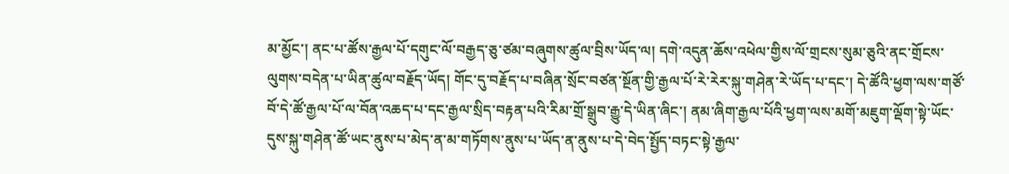མ་མྱོང་། ནང་པ་ཚོས་རྒྱལ་པོ་དགུང་ལོ་བརྒྱད་ཅུ་ཙམ་བཞུགས་ཚུལ་བྲིས་ཡོད་ལ། དགེ་འདུན་ཆོས་འཕེལ་གྱིས་ལོ་གྲངས་སུམ་ཅུའི་ནང་གྲོངས་ལུགས་བདེན་པ་ཡིན་ཚུལ་བརྗོད་ཡོད། གོང་དུ་བརྗོད་པ་བཞིན་སྲོང་བཙན་སྔོན་གྱི་རྒྱལ་པོ་རེ་རེར་སྐུ་གཤེན་རེ་ཡོད་པ་དང་། དེ་ཚོའི་ཕྱག་ལས་གཙོ་བོ་དེ་ཚོ་རྒྱལ་པོ་ལ་བོན་འཆད་པ་དང་རྒྱལ་སྲིད་བརྟན་པའི་རིམ་གྲོ་སྒྲུབ་རྒྱུ་དེ་ཡིན་ཞིང་། ནམ་ཞིག་རྒྱལ་པོའི་ཕྱག་ལས་མགོ་མཇུག་ལྡོག་སྟེ་ཡོང་དུས་སྐུ་གཤེན་ཚོ་ཡང་ནུས་པ་མེད་ན་མ་གཏོགས་ནུས་པ་ཡོད་ན་ནུས་པ་དེ་བེད་སྤྱོད་བཏང་སྟེ་རྒྱལ་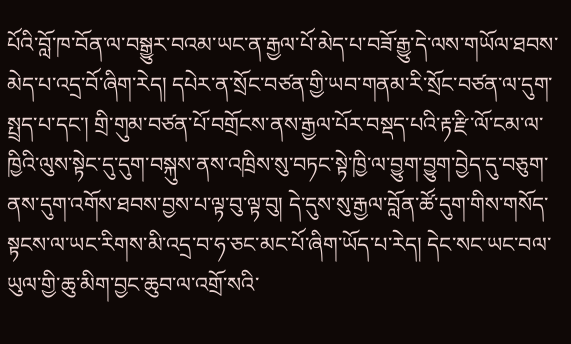པོའི་བློ་ཁ་བོན་ལ་བསྒྱུར་བའམ་ཡང་ན་རྒྱལ་པོ་མེད་པ་བཟོ་རྒྱུ་དེ་ལས་གཡོལ་ཐབས་མེད་པ་འདྲ་བོ་ཞིག་རེད། དཔེར་ན་སྲོང་བཙན་གྱི་ཡབ་གནམ་རི་སྲོང་བཙན་ལ་དུག་སྤྲད་པ་དང་། གྲི་གུམ་བཙན་པོ་བགྲོངས་ནས་རྒྱལ་པོར་བསྡད་པའི་རྟ་རྫི་ལོ་ངམ་ལ་ཁྱིའི་ལུས་སྟེང་དུ་དུག་བསྐུས་ནས་འཁྲིས་སུ་བཏང་སྟེ་ཁྱི་ལ་བྱུག་བྱུག་བྱེད་དུ་བཅུག་ནས་དུག་འགོས་ཐབས་བྱས་པ་ལྟ་བུ་ལྟ་བུ། དེ་དུས་སུ་རྒྱལ་བློན་ཚོ་དུག་གིས་གསོད་སྟངས་ལ་ཡང་རིགས་མི་འདྲ་བ་ཧ་ཅང་མང་པོ་ཞིག་ཡོད་པ་རེད། དེང་སང་ཡང་བལ་ཡུལ་གྱི་ཆུ་མིག་བྱང་ཆུབ་ལ་འགྲོ་སའི་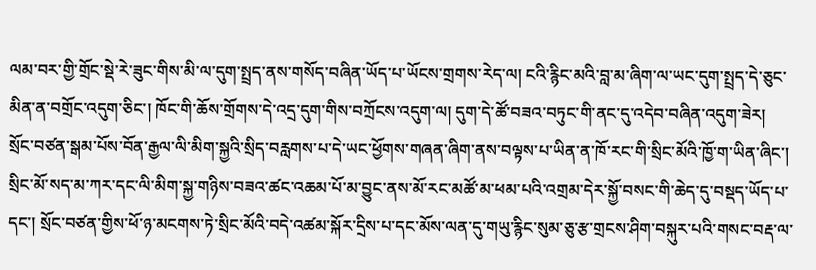ལམ་བར་གྱི་གྲོང་སྡེ་རེ་ཟུང་གིས་མི་ལ་དུག་སྤྲད་ནས་གསོད་བཞིན་ཡོད་པ་ཡོངས་གྲགས་རེད་ལ། ངའི་རྙིང་མའི་བླ་མ་ཞིག་ལ་ཡང་དུག་སྤྲད་དེ་ཅུང་མིན་ན་བགྲོང་འདུག་ཅིང་། ཁོང་གི་ཆོས་གྲོགས་དེ་འདྲ་དུག་གིས་བཀྲོངས་འདུག་ལ། དུག་དེ་ཚོ་བཟའ་བཏུང་གི་ནང་དུ་འདེབ་བཞིན་འདུག་ཟེར།
སྲོང་བཙན་སྒམ་པོས་བོན་རྒྱལ་ལི་མིག་སྐྱའི་སྲིད་བརླགས་པ་དེ་ཡང་ཕྱོགས་གཞན་ཞིག་ནས་བལྟས་པ་ཡིན་ན་ཁོ་རང་གི་སྲིང་མོའི་ཁྱོ་ག་ཡིན་ཞིང་། སྲིང་མོ་སད་མ་ཀར་དང་ལི་མིག་སྐྱ་གཉིས་བཟའ་ཚང་འཆམ་པོ་མ་བྱུང་ནས་མོ་རང་མཚོ་མ་ཕམ་པའི་འགྲམ་དེར་སྐྱོ་བསང་གི་ཆེད་དུ་བསྡད་ཡོད་པ་དང་། སྲོང་བཙན་གྱིས་ཕོ་ཉ་མངགས་ཏེ་སྲིང་མོའི་བདེ་འཚམ་སྐོར་དྲིས་པ་དང་མོས་ལན་དུ་གཡུ་རྙིང་སུམ་ཅུ་རྩ་གྲངས་ཤིག་བསྐུར་པའི་གསང་བརྡ་ལ་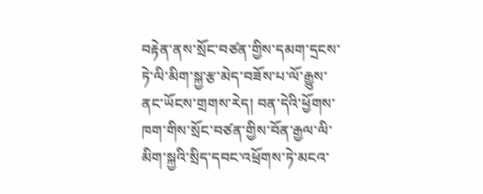བརྟེན་ནས་སྲོང་བཙན་གྱིས་དམག་དྲངས་ཏེ་ལི་མིག་སྐྱ་རྩ་མེད་བཟོས་པ་ལོ་རྒྱུས་ནང་ཡོངས་གྲགས་རེད། བན་དེའི་ཕྱོགས་ཁག་གིས་སྲོང་བཙན་གྱིས་བོན་རྒྱལ་ལི་མིག་སྐྱའི་སྲིད་དབང་འཕྲོགས་ཏེ་མངའ་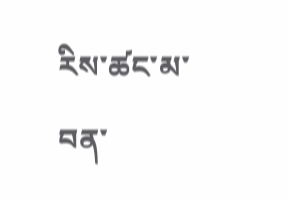རིས་ཚང་མ་བན་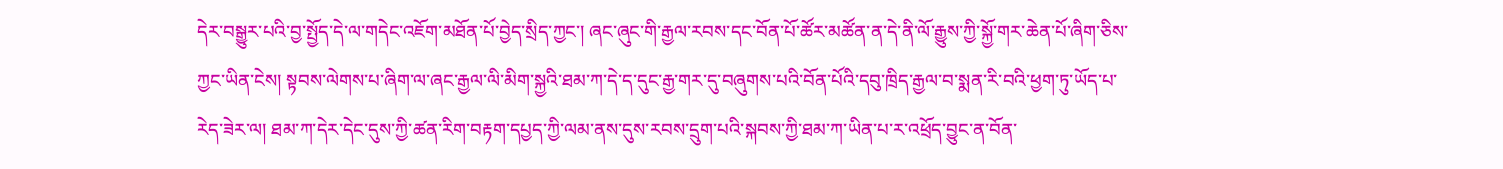དེར་བསྒྱུར་པའི་བྱ་སྤྱོད་དེ་ལ་གདེང་འཇོག་མཐོན་པོ་བྱེད་སྲིད་ཀྱང་། ཞང་ཞུང་གི་རྒྱལ་རབས་དང་བོན་པོ་ཚོར་མཚོན་ན་དེ་ནི་ལོ་རྒྱུས་ཀྱི་སྐྱོ་གར་ཆེན་པོ་ཞིག་ཅིས་ཀྱང་ཡིན་ངེས། སྟབས་ལེགས་པ་ཞིག་ལ་ཞང་རྒྱལ་ལི་མིག་སྐྱའི་ཐམ་ཀ་དེ་ད་དུང་རྒྱ་གར་དུ་བཞུགས་པའི་བོན་པོའི་དབུ་ཁྲིད་རྒྱལ་བ་སྨན་རི་བའི་ཕྱག་ཏུ་ཡོད་པ་རེད་ཟེར་ལ། ཐམ་ཀ་དེར་དེང་དུས་ཀྱི་ཚན་རིག་བརྟག་དཔྱད་ཀྱི་ལམ་ནས་དུས་རབས་དྲུག་པའི་སྐབས་ཀྱི་ཐམ་ཀ་ཡིན་པ་ར་འཕྲོད་བྱུང་ན་བོན་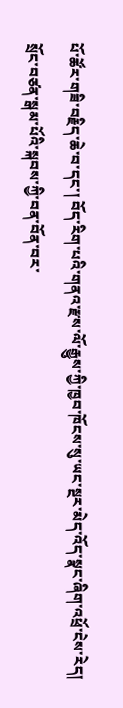པོ་ཚོར་གཟི་བརྗིད་ཆེ་བ་དང་། བོད་རིག་པའི་གནའ་རྫས་ལོ་རྒྱུས་ཀྱི་ཁྱབ་ཁོངས་སུ་ཡང་སྔར་མེད་འོད་སྣང་ཞིག་འཕྲོ་ངེས་རེད།
སྲོང་བཙན་སྒམ་པོའི་སྐབས་ཀྱི་བན་བོན་བར་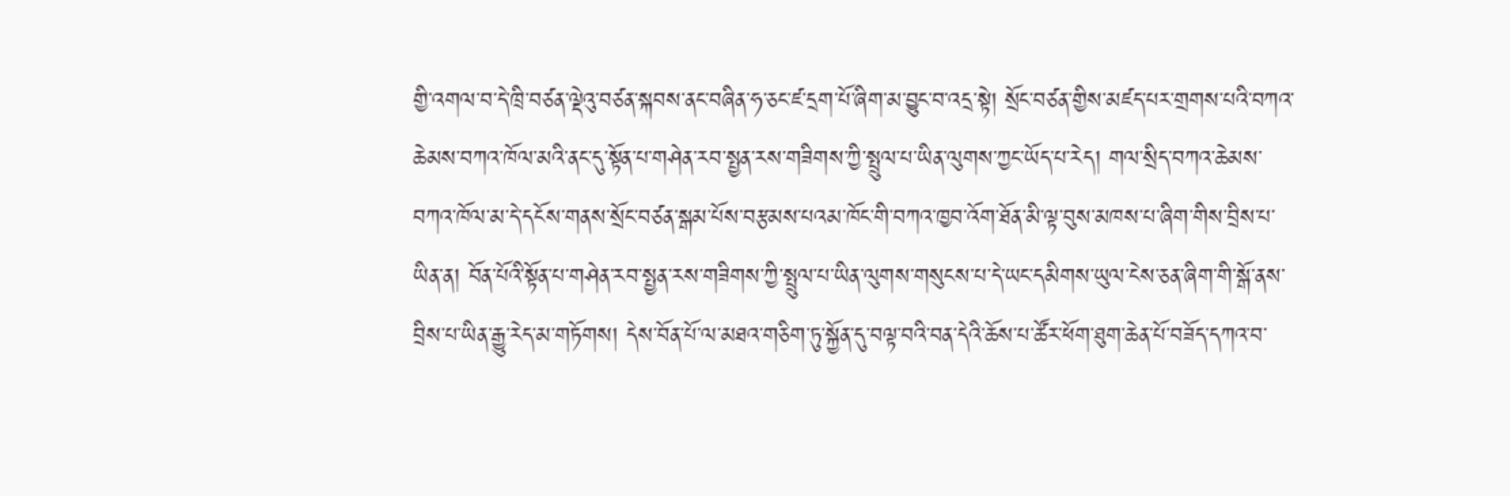གྱི་འགལ་བ་དེ་ཁྲི་བཙན་ལྡེའུ་བཙན་སྐབས་ནང་བཞིན་ཧ་ཅང་ཛ་དྲག་པོ་ཞིག་མ་བྱུང་བ་འདྲ་སྟེ། སྲོང་བཙན་གྱིས་མཛད་པར་གྲགས་པའི་བཀའ་ཆེམས་བཀའ་ཁོལ་མའི་ནང་དུ་སྟོན་པ་གཤེན་རབ་སྤྱན་རས་གཟིགས་ཀྱི་སྤྲུལ་པ་ཡིན་ལུགས་ཀྱང་ཡོད་པ་རེད། གལ་སྲིད་བཀའ་ཆེམས་བཀའ་ཁོལ་མ་དེ་དངོས་གནས་སྲོང་བཙན་སྒམ་པོས་བརྩམས་པའམ་ཁོང་གི་བཀའ་ཁྱབ་འོག་ཐོན་མི་ལྟ་བུས་མཁས་པ་ཞིག་གིས་བྲིས་པ་ཡིན་ན། བོན་པོའི་སྟོན་པ་གཤེན་རབ་སྤྱན་རས་གཟིགས་ཀྱི་སྤྲུལ་པ་ཡིན་ལུགས་གསུངས་པ་དེ་ཡང་དམིགས་ཡུལ་ངེས་ཅན་ཞིག་གི་སྒོ་ནས་བྲིས་པ་ཡིན་རྒྱུ་རེད་མ་གཏོགས། དེས་བོན་པོ་ལ་མཐའ་གཅིག་ཏུ་སྐྱོན་དུ་བལྟ་བའི་བན་དེའི་ཆོས་པ་ཚོར་ཕོག་ཐུག་ཆེན་པོ་བཟོད་དཀའ་བ་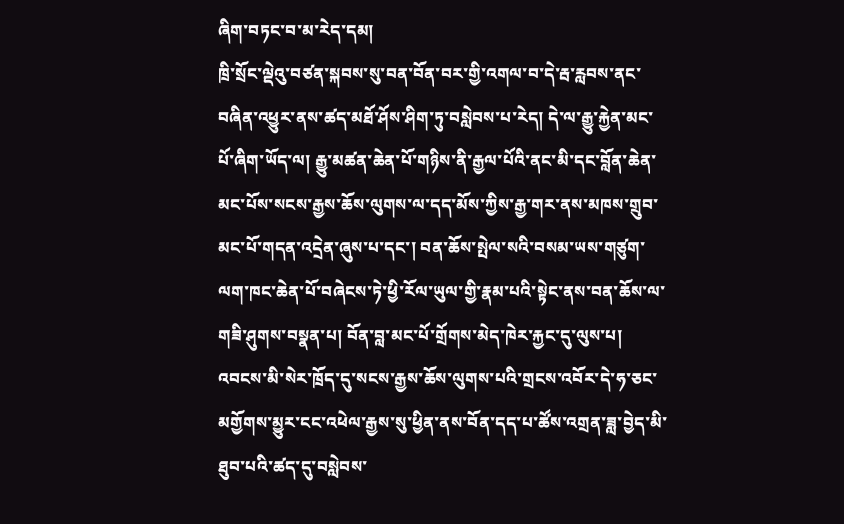ཞིག་བཏང་བ་མ་རེད་དམ།
ཁྲི་སྲོང་ལྡེའུ་བཙན་སྐབས་སུ་བན་བོན་བར་གྱི་འགལ་བ་དེ་རྦ་རླབས་ནང་བཞིན་འཕྱུར་ནས་ཚད་མཐོ་ཤོས་ཤིག་ཏུ་བསླེབས་པ་རེད། དེ་ལ་རྒྱུ་རྐྱེན་མང་པོ་ཞིག་ཡོད་ལ། རྒྱུ་མཚན་ཆེན་པོ་གཉིས་ནི་རྒྱལ་པོའི་ནང་མི་དང་བློན་ཆེན་མང་པོས་སངས་རྒྱས་ཆོས་ལུགས་ལ་དད་མོས་ཀྱིས་རྒྱ་གར་ནས་མཁས་གྲུབ་མང་པོ་གདན་འདྲེན་ཞུས་པ་དང་། བན་ཆོས་སྤེལ་སའི་བསམ་ཡས་གཙུག་ལག་ཁང་ཆེན་པོ་བཞེངས་ཏེ་ཕྱི་རོལ་ཡུལ་གྱི་རྣམ་པའི་སྟེང་ནས་བན་ཆོས་ལ་གཟི་ཤུགས་བསྣན་པ། བོན་བླ་མང་པོ་གྲོགས་མེད་ཁེར་རྐྱང་དུ་ལུས་པ། འབངས་མི་སེར་ཁྲོད་དུ་སངས་རྒྱས་ཆོས་ལུགས་པའི་གྲངས་འབོར་དེ་ཧ་ཅང་མགྱོགས་མྱུར་ངང་འཕེལ་རྒྱས་སུ་ཕྱིན་ནས་བོན་དད་པ་ཚོས་འགྲན་ཟླ་བྱེད་མི་ཐུབ་པའི་ཚད་དུ་བསླེབས་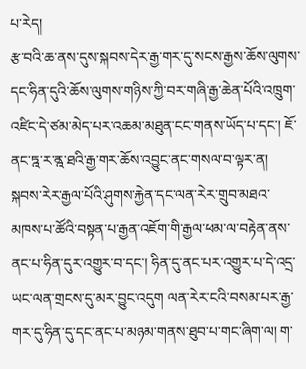པ་རེད།
རྩ་བའི་ཆ་ནས་དུས་སྐབས་དེར་རྒྱ་གར་དུ་སངས་རྒྱས་ཆོས་ལུགས་དང་ཧིན་དུའི་ཆོས་ལུགས་གཉིས་ཀྱི་བར་གཞི་རྒྱ་ཆེན་པོའི་འཁྲུག་འཛིང་དེ་ཙམ་མེད་པར་འཆམ་མཐུན་ངང་གནས་ཡོད་པ་དང་། ཇོ་ནང་ཏྰ་ར་ནྰ་ཐའི་རྒྱ་གར་ཆོས་འབྱུང་ནང་གསལ་བ་ལྟར་ན། སྐབས་རེར་རྒྱལ་པོའི་ཤུགས་རྐྱེན་དང་ལན་རེར་གྲུབ་མཐའ་མཁས་པ་ཚོའི་བསྟན་པ་རྒྱན་འཇོག་གི་རྒྱལ་ཕམ་ལ་བརྟེན་ནས་ནང་པ་ཧིན་དུར་འགྱུར་བ་དང་། ཧིན་དུ་ནང་པར་འགྱུར་པ་དེ་འདྲ་ཡང་ལན་གྲངས་དུ་མར་བྱུང་འདུག ལན་རེར་ངའི་བསམ་པར་རྒྱ་གར་དུ་ཧིན་དུ་དང་ནང་པ་མཉམ་གནས་ཐུབ་པ་གང་ཞིག་ལ། ག་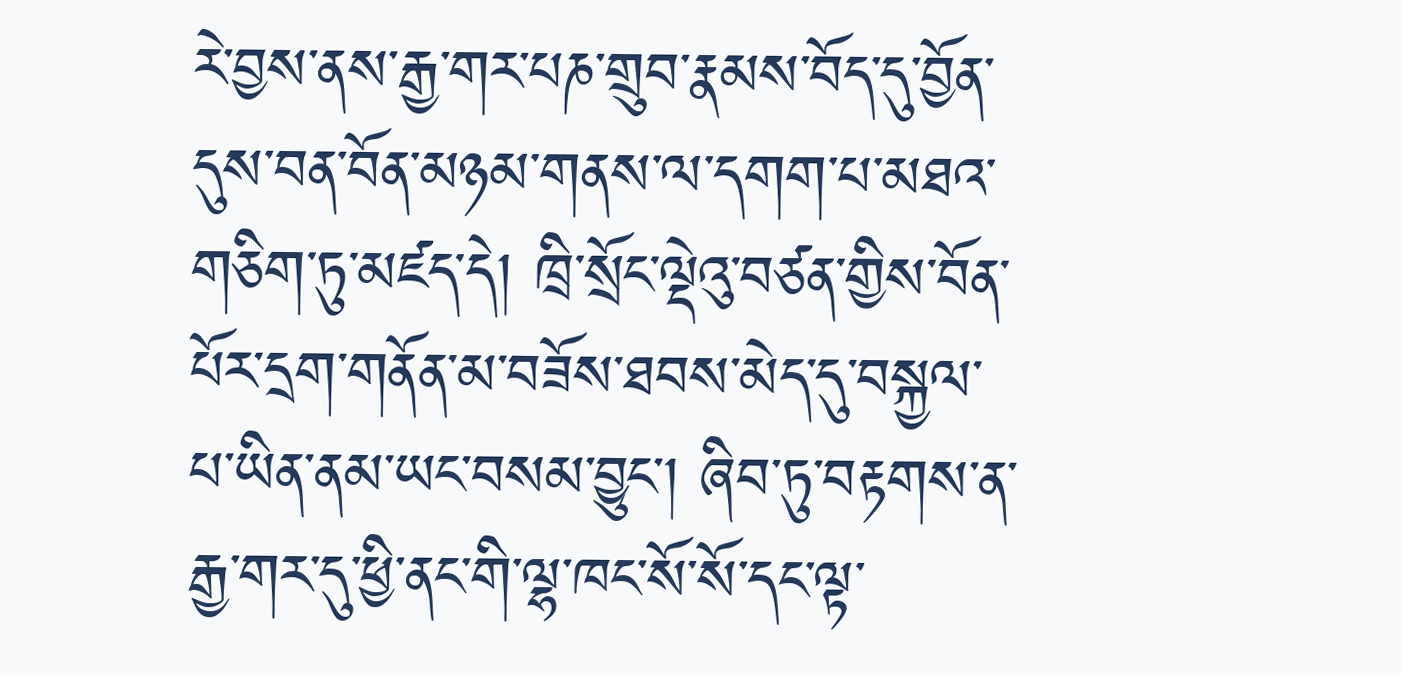རེ་བྱས་ནས་རྒྱ་གར་པཎ་གྲུབ་རྣམས་བོད་དུ་བྱོན་དུས་བན་བོན་མཉམ་གནས་ལ་དགག་པ་མཐའ་གཅིག་ཏུ་མཛད་དེ། ཁྲི་སྲོང་ལྡེའུ་བཙན་གྱིས་བོན་པོར་དྲག་གནོན་མ་བཟོས་ཐབས་མེད་དུ་བསྐྱལ་པ་ཡིན་ནམ་ཡང་བསམ་བྱུང་། ཞིབ་ཏུ་བརྟགས་ན་རྒྱ་གར་དུ་ཕྱི་ནང་གི་ལྷ་ཁང་སོ་སོ་དང་ལྟ་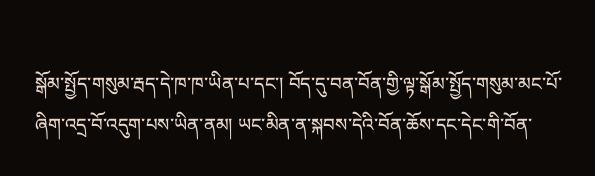སྒོམ་སྤྱོད་གསུམ་རྦད་དེ་ཁ་ཁ་ཡིན་པ་དང་། བོད་དུ་བན་བོན་གྱི་ལྟ་སྒོམ་སྤྱོད་གསུམ་མང་པོ་ཞིག་འདྲ་བོ་འདུག་པས་ཡིན་ནམ། ཡང་མིན་ན་སྐབས་དེའི་བོན་ཆོས་དང་དེང་གི་བོན་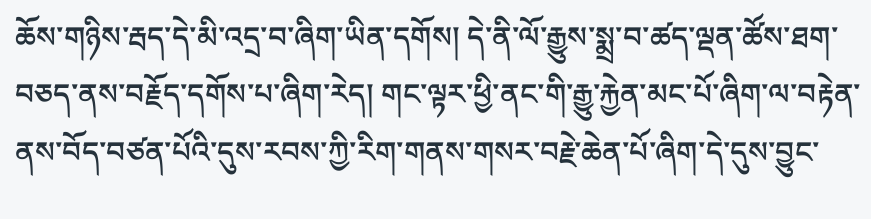ཆོས་གཉིས་རྦད་དེ་མི་འདྲ་བ་ཞིག་ཡིན་དགོས། དེ་ནི་ལོ་རྒྱུས་སྨྲ་བ་ཚད་ལྡན་ཚོས་ཐག་བཅད་ནས་བརྗོད་དགོས་པ་ཞིག་རེད། གང་ལྟར་ཕྱི་ནང་གི་རྒྱུ་རྐྱེན་མང་པོ་ཞིག་ལ་བརྟེན་ནས་བོད་བཙན་པོའི་དུས་རབས་ཀྱི་རིག་གནས་གསར་བརྗེ་ཆེན་པོ་ཞིག་དེ་དུས་བྱུང་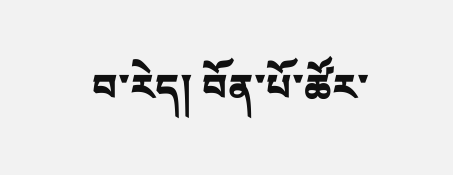བ་རེད། བོན་པོ་ཚོར་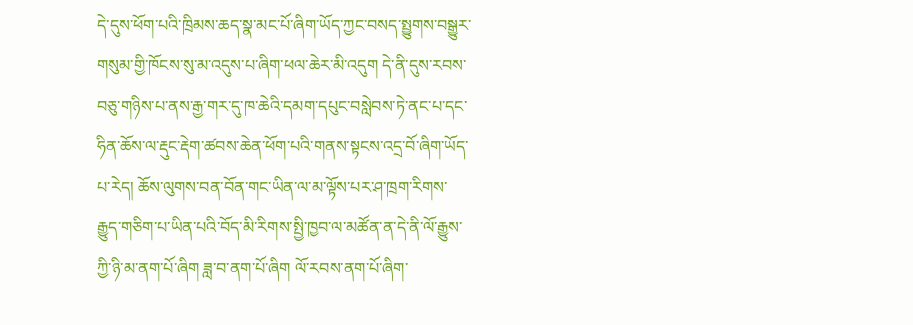དེ་དུས་ཕོག་པའི་ཁྲིམས་ཆད་སྣ་མང་པོ་ཞིག་ཡོད་ཀྱང་བསད་སྤྱུགས་བསྒྱུར་གསུམ་གྱི་ཁོངས་སུ་མ་འདུས་པ་ཞིག་ཕལ་ཆེར་མི་འདུག དེ་ནི་དུས་རབས་བཅུ་གཉིས་པ་ནས་རྒྱ་གར་དུ་ཁ་ཆེའི་དམག་དཔུང་བསླེབས་ཏེ་ནང་པ་དང་ཧིན་ཆོས་ལ་རྡུང་རྡེག་ཚབས་ཆེན་ཕོག་པའི་གནས་སྟངས་འདྲ་བོ་ཞིག་ཡོད་པ་རེད། ཆོས་ལུགས་བན་བོན་གང་ཡིན་ལ་མ་ལྟོས་པར་ཤ་ཁྲག་རིགས་རྒྱུད་གཅིག་པ་ཡིན་པའི་བོད་མི་རིགས་སྤྱི་ཁྱབ་ལ་མཚོན་ན་དེ་ནི་ལོ་རྒྱུས་ཀྱི་ཉི་མ་ནག་པོ་ཞིག ཟླ་བ་ནག་པོ་ཞིག ལོ་རབས་ནག་པོ་ཞིག་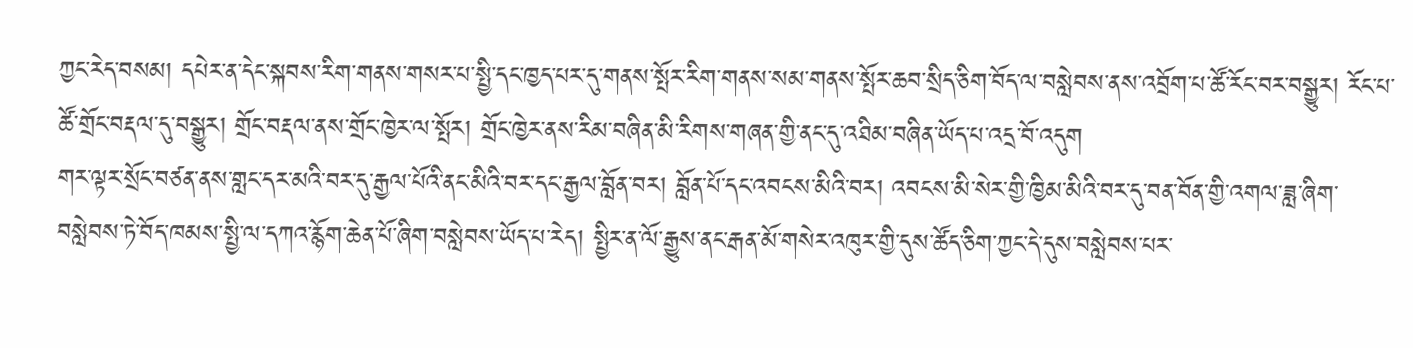ཀྱང་རེད་བསམ། དཔེར་ན་དེང་སྐབས་རིག་གནས་གསར་པ་སྤྱི་དང་ཁྱད་པར་དུ་གནས་སྤོར་རིག་གནས་སམ་གནས་སྤོར་ཆབ་སྲིད་ཅིག་བོད་ལ་བསླེབས་ནས་འབྲོག་པ་ཚོ་རོང་བར་བསྒྱུར། རོང་པ་ཚོ་གྲོང་བརྡལ་དུ་བསྒྱུར། གྲོང་བརྡལ་ནས་གྲོང་ཁྱེར་ལ་སྤོར། གྲོང་ཁྱེར་ནས་རིམ་བཞིན་མི་རིགས་གཞན་གྱི་ནང་དུ་འཐིམ་བཞིན་ཡོད་པ་འདྲ་བོ་འདུག
གར་ལྟར་སྲོང་བཙན་ནས་གླང་དར་མའི་བར་དུ་རྒྱལ་པོའི་ནང་མིའི་བར་དང་རྒྱལ་བློན་བར། བློན་པོ་དང་འབངས་མིའི་བར། འབངས་མི་སེར་གྱི་ཁྱིམ་མིའི་བར་དུ་བན་བོན་གྱི་འགལ་ཟླ་ཞིག་བསླེབས་ཏེ་བོད་ཁམས་སྤྱི་ལ་དཀའ་རྙོག་ཆེན་པོ་ཞིག་བསླེབས་ཡོད་པ་རེད། སྤྱིར་ན་ལོ་རྒྱུས་ནང་རྒན་མོ་གསེར་འཁུར་གྱི་དུས་ཚོད་ཅིག་ཀྱང་དེ་དུས་བསླེབས་པར་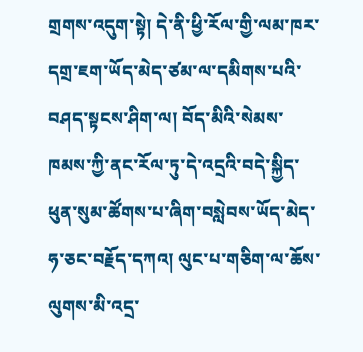གྲགས་འདུག་སྟེ། དེ་ནི་ཕྱི་རོལ་གྱི་ལམ་ཁར་དགྲ་ཇག་ཡོད་མེད་ཙམ་ལ་དམིགས་པའི་བཤད་སྟངས་ཤིག་ལ། བོད་མིའི་སེམས་ཁམས་ཀྱི་ནང་རོལ་ཏུ་དེ་འདྲའི་བདེ་སྐྱིད་ཕུན་སུམ་ཚོགས་པ་ཞིག་བསླེབས་ཡོད་མེད་ཧ་ཅང་བརྗོད་དཀའ། ལུང་པ་གཅིག་ལ་ཆོས་ལུགས་མི་འདྲ་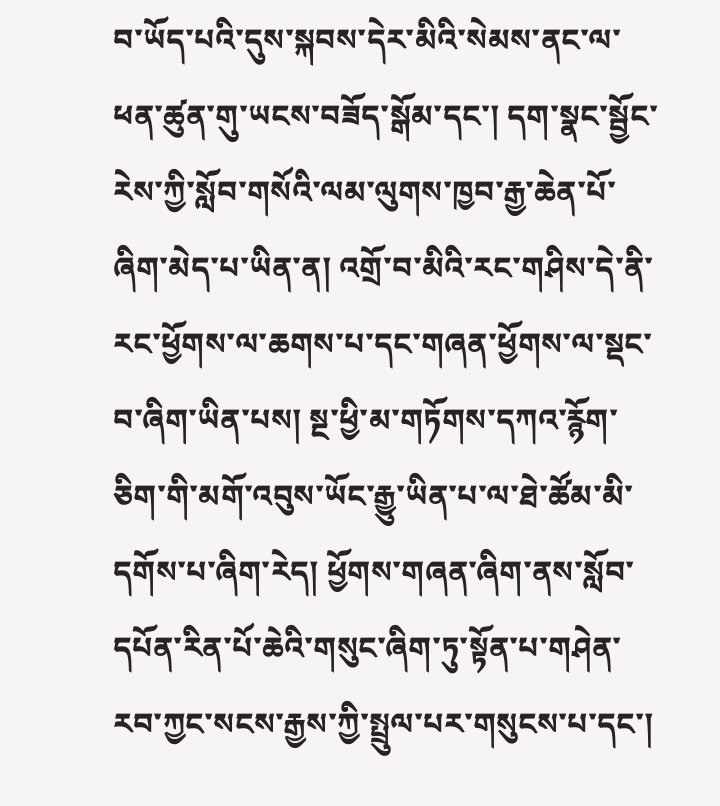བ་ཡོད་པའི་དུས་སྐབས་དེར་མིའི་སེམས་ནང་ལ་ཕན་ཚུན་གུ་ཡངས་བཟོད་སྒོམ་དང་། དག་སྣང་སྦྱོང་རེས་ཀྱི་སློབ་གསོའི་ལམ་ལུགས་ཁྱབ་རྒྱ་ཆེན་པོ་ཞིག་མེད་པ་ཡིན་ན། འགྲོ་བ་མིའི་རང་གཤིས་དེ་ནི་རང་ཕྱོགས་ལ་ཆགས་པ་དང་གཞན་ཕྱོགས་ལ་སྡང་བ་ཞིག་ཡིན་པས། སྔ་ཕྱི་མ་གཏོགས་དཀའ་རྙོག་ཅིག་གི་མགོ་འབུས་ཡོང་རྒྱུ་ཡིན་པ་ལ་ཐེ་ཚོམ་མི་དགོས་པ་ཞིག་རེད། ཕྱོགས་གཞན་ཞིག་ནས་སློབ་དཔོན་རིན་པོ་ཆེའི་གསུང་ཞིག་ཏུ་སྟོན་པ་གཤེན་རབ་ཀྱང་སངས་རྒྱས་ཀྱི་སྤྲུལ་པར་གསུངས་པ་དང་།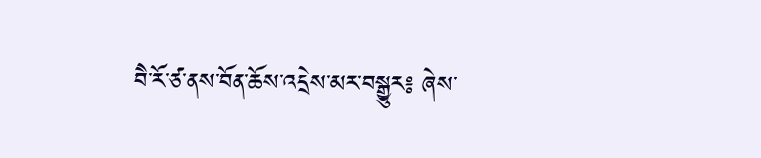བཻ་རོ་ཙ་ནས་བོན་ཆོས་འདྲེས་མར་བསྒྱུར༔ ཞེས་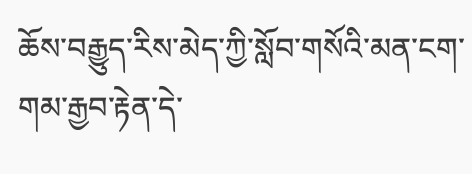ཆོས་བརྒྱུད་རིས་མེད་ཀྱི་སློབ་གསོའི་མན་ངག་གམ་རྒྱབ་རྟེན་དེ་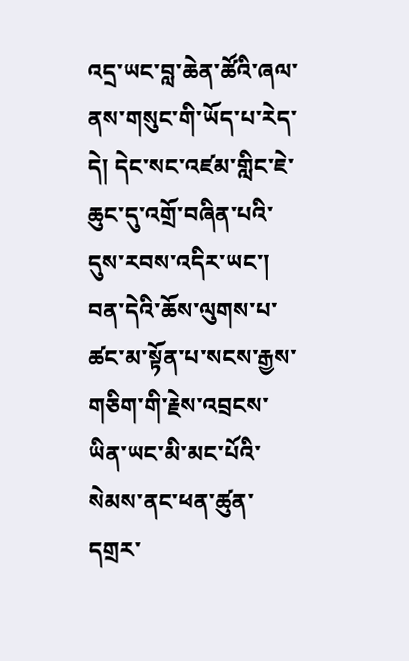འདྲ་ཡང་བླ་ཆེན་ཚོའི་ཞལ་ནས་གསུང་གི་ཡོད་པ་རེད་དེ། དེང་སང་འཛམ་གླིང་ཇེ་ཆུང་དུ་འགྲོ་བཞིན་པའི་དུས་རབས་འདིར་ཡང་། བན་དེའི་ཆོས་ལུགས་པ་ཚང་མ་སྟོན་པ་སངས་རྒྱས་གཅིག་གི་རྗེས་འབྲངས་ཡིན་ཡང་མི་མང་པོའི་སེམས་ནང་ཕན་ཚུན་དགྲར་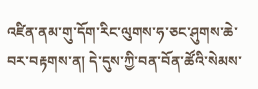འཛིན་ནམ་གུ་དོག་རིང་ལུགས་ཧ་ཅང་ཤུགས་ཆེ་བར་བརྟགས་ན། དེ་དུས་ཀྱི་བན་བོན་ཚོའི་སེམས་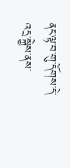ནང་ལྟ་བ་གུ་དོགས་དེ་འདྲ་སྐྱེས་ནས་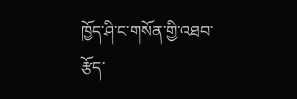ཁྱོད་ཤི་ང་གསོན་གྱི་འཐབ་རྩོད་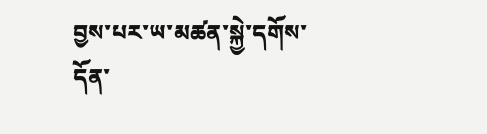བྱས་པར་ཡ་མཚན་སྐྱེ་དགོས་དོན་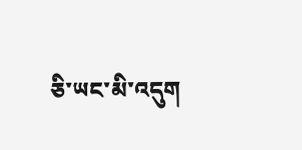ཅི་ཡང་མི་འདུག